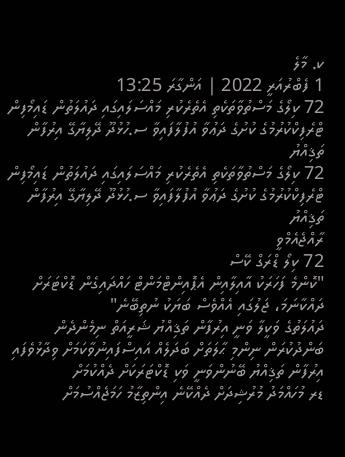ކ. މާލެ
1 ފެބްރުއަރީ 2022 | އަންގާރަ 13:25
72 ކިލޯގެ މަސްތުވާތަކެތި އެތެރެކުރި މައްސަލައިގައި ދައުލަތުން ޑައިމޯފިން ޓްރެފިކްކުރުމުގެ ކުށުގެ ދަޢުވާ އުފުލާފައިވާ ސ.ހުޅުދޫ ދޭލިޔާގޭ އިރުފާން ތަޤިއްޔު
72 ކިލޯގެ މަސްތުވާތަކެތި އެތެރެކުރި މައްސަލައިގައި ދައުލަތުން ޑައިމޯފިން ޓްރެފިކްކުރުމުގެ ކުށުގެ ދަޢުވާ އުފުލާފައިވާ ސ.ހުޅުދޫ ދޭލިޔާގޭ އިރުފާން ތަޤިއްޔު
ރާއްޖެއެމްވީ
72 ކިލޯ ޑްރަގް ކޭސް
"ކޮންމެ ފަހަރަކު އާއިލާއިން އެޕޮއިންޓްމަންޓް ހައްދައިގެން ޑޮކްޓަރަށް ދައްކާނަމަ، ޖަލުގައި އެއްވެސް ބަޔަކު ނުތިބޭނެ"
ދައުލަތުގެ ވަކީލާ ވަނީ އިރުފާން ތަޤިއްޔު ޝަރީއަތް ނިމެންދެން ބަންދުކުރަން ނިންމި ޙާލަތަށް ބަދަލެއް އައިސްފައިނުވާކަމަށް ވިދާޅުވެފައި
އިރުފާން ތަޤިއްޔު ބޭނުންވަނީ ވަކި ޑޮކްޓަރަކަށް ދެއްކުމަށް
ޑރ މުހައްމަދު މުރުޝިދަށް ދެއްކޭނެ އިންތިޒާމު ހަމަޖެއްސުމަށް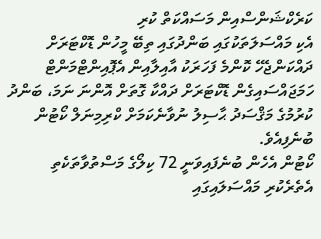ކަރެކްޝަންސްއިން މަސައްކަތް ކުރި
އެކި މައްސަލަތަކުގައި ބަންދުގައި ތިބޭ މީހުން ޑޮކްޓަރަށް ދައްކަންޖެހޭ ކޮންމެ ފަހަރަކު އާއިލާއިން އެޕޮއިންޓްމަންޓް ހަމަޖައްސައިގެން ޑޮކްޓަރަށް ދައްކާ ގޮތަށް އޮންނަ ނަމަ، ބަންދު ކުރުމުގެ މަޤްސަދު ޙާސިލު ނުވާނެކަމަށް ކްރިމިނަލް ކޯޓުން ބުނެފިއެވެ.
ކޯޓުން އެހެން ބުނެފައިވަނީ 72 ކިލޯގެ މަސްތުވާތަކެތި އެތެރެކުރި މައްސަލައިގައި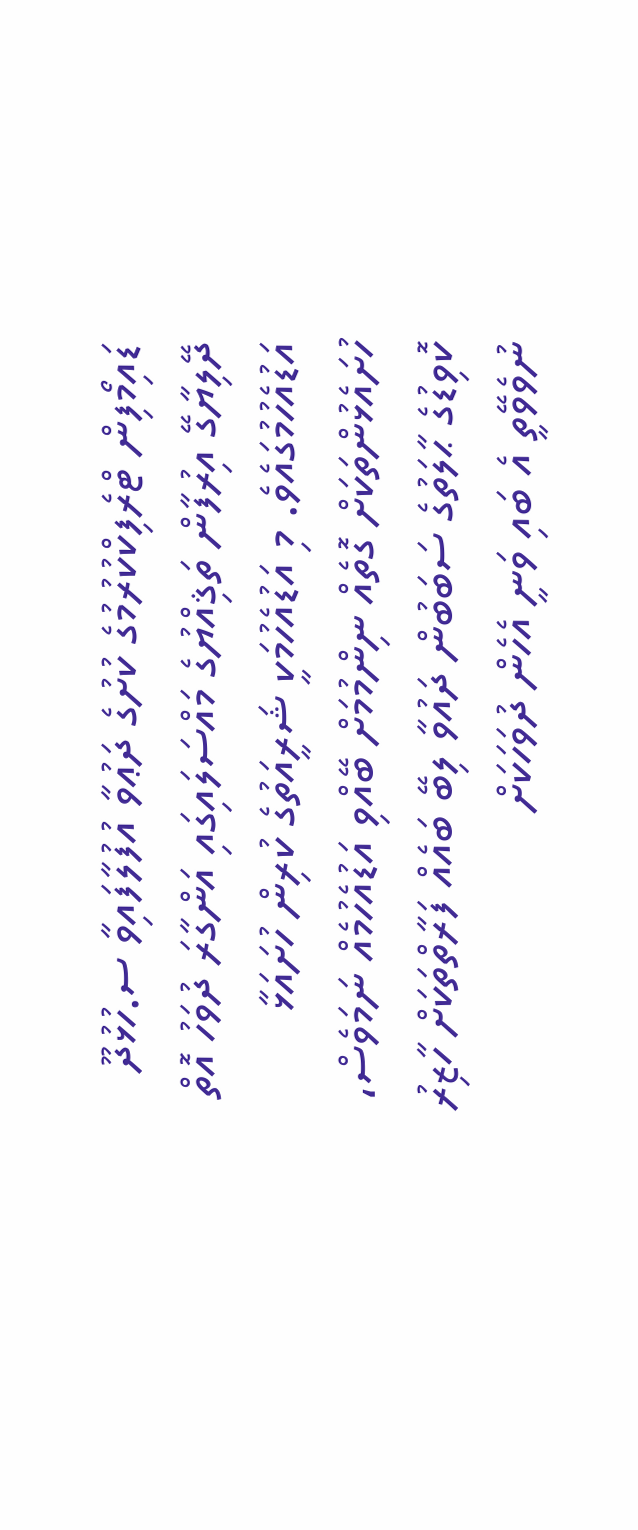ޑައިމޯފިން ޓްރެފިކްކުރުމުގެ ކުށުގެ ދަޢުވާ އުފުލާފައިވާ ސ.ހުޅުދޫ ދޭލިޔާގޭ އިރުފާން ތަޤިއްޔުގެ މައްސަލައިގައި އަންގާރަ ދުވަހު އޮތް އަޑުއެހުމުގައެވެ. މި އަޑުއެހުމަކީ ޝަރީއަތުގެ ކުރިން ހުށައަޅާ ހުށައެޅުންތަކަށް ގޮތެއް ނިންމުމަށް ބޭއްވި އަޑުއެހުމެއް ނަމަވެސް، ކޮވިޑުގެ ޙާލަތުގެ ސަބަބުން ދައުވާ ލިބޭ ބައެއް ފަރާތްތަކަށް ހާޒިރު ނުވެވޭތީ އެ ބައި ވަނީ އެހެން ދުވަހަކަށް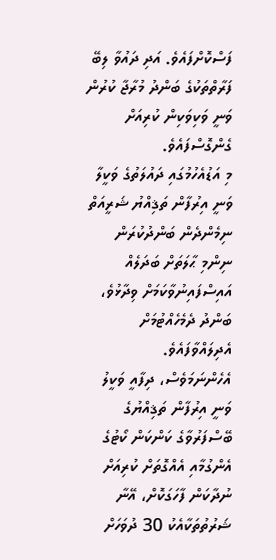ފަސްކޮށްފައެވެ. އަދި ދައުވާ ލިބޭ ފަރާތްތަކުގެ ބަންދު މުރާޖާ ކުރުން ވަނީ ވަކިވަކިން ކުރިއަށް ގެންގޮސްފައެވެ.
މި އަޑުއެހުމުގައި ދައުލަތުގެ ވަކީލާ ވަނީ އިރުފާން ތަޤިއްޔު ޝަރީއަތް ނިމެންދެން ބަންދުކުރަން ނިންމި ޙާލަތަށް ބަދަލެއް އައިސްފައިނުވާކަމަށް ވިދާޅުވެ، ބަންދު ދެމެހެއްޓުމަށް އެދިލައްވާފައެވެ.
އެހެންނަމަވެސް، ދިފާއީ ވަކީލު ވަނީ އިރުފާން ތަޤިއްޔުގެ ބޭސްފަރުވާގެ ކަންކަން ކޯޓުގެ އެންގުމާއި އެއްގޮތަށް ކުރިއަށް ނުދާކަން ފާހަގަކޮށް، އޭނާ ޝަރުތުތަކާއެކު 30 ދުވަހަށް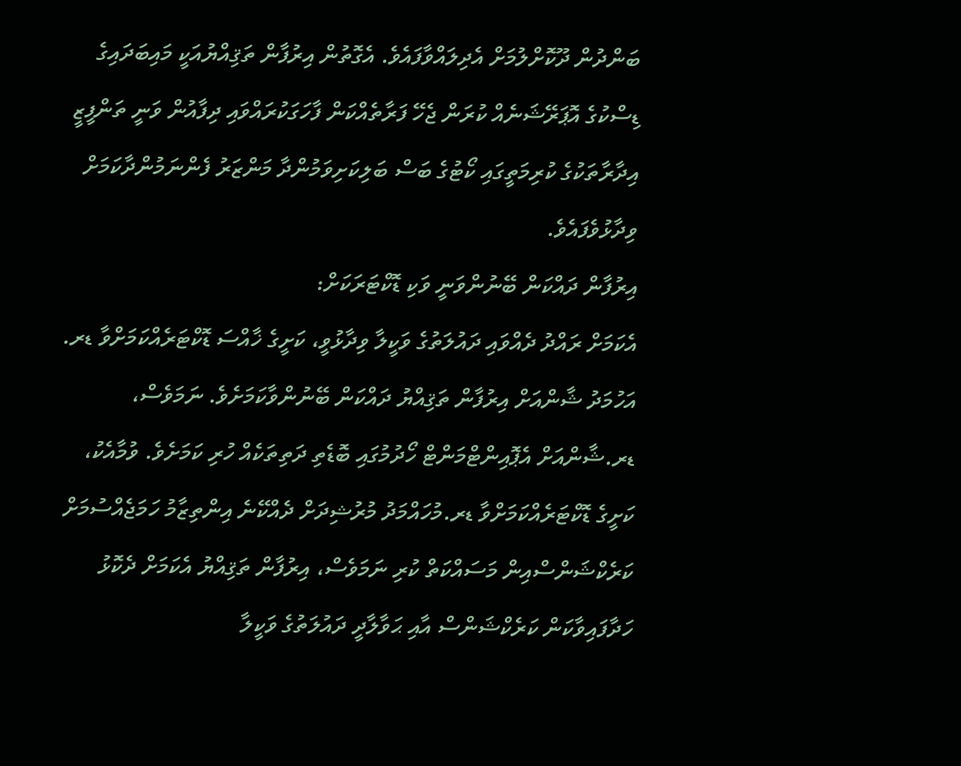ބަންދުން ދޫކޮށްލުމަށް އެދިލައްވާފައެވެ. އެގޮތުން އިރުފާން ތަޤިއްޔުއަކީ މައިބަދައިގެ ޑިސްކުގެ އޮޕަރޭޝަނެއް ކުރަން ޖެހޭ ފަރާތެއްކަން ފާހަގަކުރައްވައި ދިފާއުން ވަނީ ތަންފީޒީ އިދާރާތަކުގެ ކުރިމަތީގައި ކޯޓުގެ ބަސް ބަލިކަށިވަމުންދާ މަންޒަރު ފެންނަމުންދާކަމަށް ވިދާޅުވެފައެވެ.
އިރުފާން ދައްކަން ބޭނުންވަނީ ވަކި ޑޮކްޓަރަކަށް:
އެކަމަށް ރައްދު ދެއްވައި ދައުލަތުގެ ވަކީލާ ވިދާޅުވީ، ކަށީގެ ޚާއްސަ ޑޮކްޓަރެއްކަމަށްވާ ޑރ. އަހުމަދު ޝާންއަށް އިރުފާން ތަޤިއްޔު ދައްކަން ބޭނުންވާކަމަށެވެ. ނަމަވެސް، ޑރ.ޝާންއަށް އެޕޮއިންޓްމަންޓް ހޯދުމުގައި ބޮޑެތި ދަތިތަކެއް ހުރި ކަމަށެވެ. ވުމާއެކު، ކަށީގެ ޑޮކްޓަރެއްކަމަށްވާ ޑރ.މުހައްމަދު މުރުޝިދަށް ދެއްކޭނެ އިންތިޒާމު ހަމަޖެއްސުމަށް ކަރެކްޝަންސްއިން މަސައްކަތް ކުރި ނަމަވެސް، އިރުފާން ތަޤިއްޔު އެކަމަށް ދެކޮޅު ހަދާފައިވާކަން ކަރެކްޝަންސް އާއި ޙަވާލާދީ ދައުލަތުގެ ވަކީލާ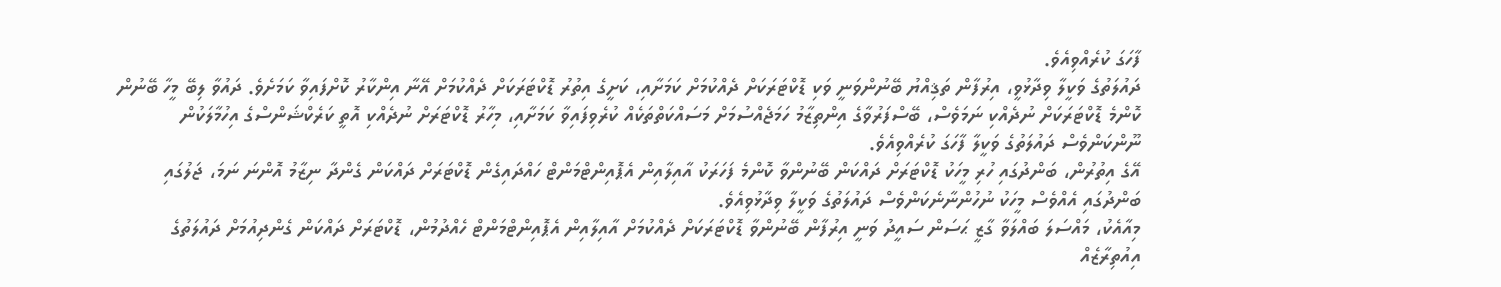ފާހަގަ ކުރެއްވިއެވެ.
ދައުލަތުގެ ވަކީލާ ވިދާޅުވީ، އިރުފާން ތަޤިއްޔު ބޭނުންވަނީ ވަކި ޑޮކްޓަރަކަށް ދެއްކުމަށް ކަމަށާއި، ކަށީގެ އިތުރު ޑޮކްޓަރަކަށް ދެއްކުމަށް އޭނާ އިންކާރު ކޮށްފައިވާ ކަމަށެވެ. ދައުވާ ލިބޭ މީހާ ބޭނުން ކޮންމެ ޑޮކްޓަރަކަށް ނުދެއްކި ނަމަވެސް، ބޭސްފަރުވާގެ އިންތިޒާމު ހަމަޖެއްސުމަށް މަސައްކަތްތަކެއް ކުރެވިފައިވާ ކަމަށާއި، މިހާރު ޑޮކްޓަރަށް ނުދެއްކި އޮތީ ކަރެކްޝަންސްގެ އިހުމާލަކުން ނޫންކަންވެސް ދައުލަތުގެ ވަކީލާ ފާހަގަ ކުރެއްވިއެވެ.
އޭގެ އިތުރުން، ބަންދުގައި ހުރި މީހަކު ޑޮކްޓަރަށް ދައްކަން ބޭނުންވާ ކޮންމެ ފަހަރަކު އާއިލާއިން އެޕޮއިންޓްމަންޓް ހައްދައިގެން ޑޮކްޓަރަށް ދައްކަން ގެންދާ ނިޒާމު އޮންނަ ނަމަ، ޖަލުގައި ބަންދުގައި އެއްވެސް މީހަކު ނުހުންނާނެކަންވެސް ދައުލަތުގެ ވަކީލާ ވިދާޅުވިއެވެ.
މިއާއެކު، މައްސަލަ ބައްލަވާ ގާޒީ ޙަސަން ސައީދު ވަނީ އިރުފާން ބޭނުންވާ ޑޮކްޓަރަކަށް ދެއްކުމަށް އާއިލާއިން އެޕޮއިންޓްމަންޓް ހެއްދުމުން، ޑޮކްޓަރަށް ދައްކަން ގެންދިއުމަށް ދައުލަތުގެ އިއުތިރާޒެއް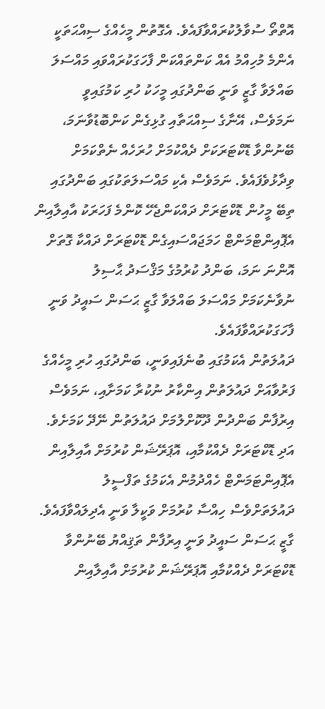އޮތްތޯ ސުވާލުކުރައްވާފައެވެ. އެގޮތުން މީހެއްގެ ސިއްޙަތަކީ އެންމެ މުހިއްމު އެއް ކަންތައްކަން ފާހަގަކުރައްވައި މައްސަލަ ބައްލަވާ ގާޒީ ވަނީ ބަންދުގައި މީހަކު ހުރި ކަމުގައިވީ ނަމަވެސް، އޭނާގެ ސިއްޙަތާއި ގުޅިގެން ކަންބޮޑުވާނަމަ، ބޭނުންވާ ޑޮކްޓަރަކަށް ދެއްކުމަށް ހުރަހެއް ނެތްކަމަށް ވިދާޅުވެފައެވެ. ނަމަވެސް އެކި މައްސަލަތަކުގައި ބަންދުގައި ތިބޭ މީހުން ޑޮކްޓަރަށް ދައްކަންޖެހޭ ކޮންމެ ފަހަރަކު އާއިލާއިން އެޕޮއިންޓްމަންޓް ހަމަޖައްސައިގެން ޑޮކްޓަރަށް ދައްކާ ގޮތަށް އޮންނަ ނަމަ، ބަންދު ކުރުމުގެ މަޤްސަދު ޙާސިލު ނުވާނެކަމަށް މައްސަލަ ބައްލަވާ ގާޒީ ޙަސަން ސައީދު ވަނީ ފާހަގަކުރައްވާފައެވެ.
ދައުލަތުން އެކަމުގައި ބުނެފައިވަނީ، ބަންދުގައި ހުރި މީހެއްގެ ފަރުވާއަށް ދައުލަތުން އިންކާރު ނުކުރާ ކަމަށާއި، ނަމަވެސް އިރުފާން ބަންދުން ދޫކޮށްލުމަށް ދައުލަތުން ނޭދޭ ކަމަށެވެ. އަދި ޑޮކްޓަރަށް ދެއްކުމާއި، އޮޕަރޭޝަން ކުރުމަށް އާއިލާއިން އެޕޮއިންޓަމަންޓް ހެއްދުމުން އެކަމުގެ ތަފްސީލު ދައުލަތަށްވެސް ހިއްސާ ކުރުމަށް ވަކީލާ ވަނީ އެދިލައްވާފައެވެ.
ގާޒީ ޙަސަން ސައީދު ވަނީ އިރުފާން ތަޤިއްޔު ބޭނުންވާ ޑޮކްޓަރަށް ދެއްކުމާއި އޮޕަރޭޝަން ކުރުމަށް އާއިލާއިން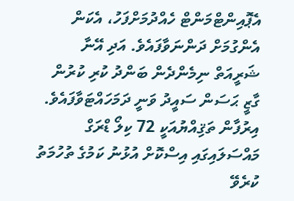އެޕޮއިންޓްމަންޓް ހެއްދުމަށްފަހު، އެކަން އެންގުމަށް ދަންނަވާފައެވެ. އަދި އޭނާ ޝަރީއަތް ނިމެންދެން ބަންދު ކުރި ކުރުން ގާޒީ ޙަސަން ސައީދު ވަނީ ދަމަހައްޓަވާފައެވެ.
އިރުފާން ތަޤިއްޔުއަކީ 72 ކިލޯ ޑްރަގް މައްސަލައިގައި އިސްކޮށް އުޅުނު ކަމުގެ ތުހުމަތު ކުރެވޭ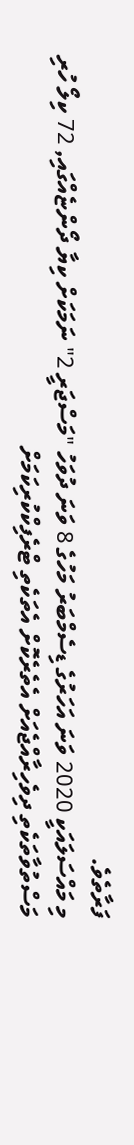ފަރާތެވެ.
މި މައްސަލައަކީ 2020 ވަނަ އަހަރުގެ ޑިސެމްބަރު މަހުގެ 8 ވަނަ ދުވަހު "މަސްޖަރީ 2" ނަމަކަށް ކިޔާ ދޯންޏެއްގައި, 72 ކިލޯ ހުރި މަސްތުވާތަކެތި ދިވެހިރާއްޖެއަށް އެތެރެކޮށް އެތަކެތި ޓްރެފިކްކުރިކަމަށް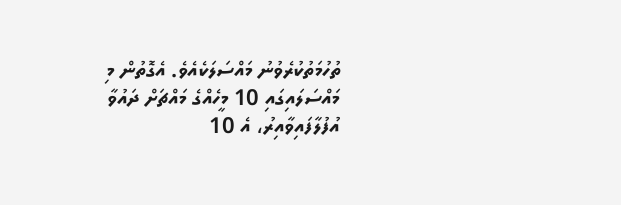ތުހުމަތުކުރެވުނު މައްސަލަކެއެވެ. އެގޮތުން މި މައްސަލައިގައި 10 މީހެއްގެ މައްޗަށް ދައުވާ އުފުލާފައިވާއިރު، އެ 10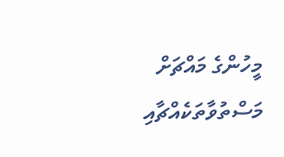މީހުންގެ މައްޗަށް މަސްތުވާތަކެއްޗާއި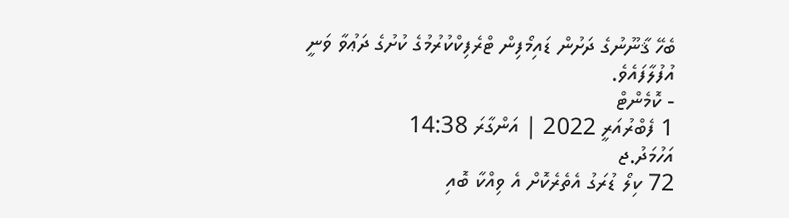ބެހޭ ޤާނޫނުގެ ދަށުން ޑައިމޯފިން ޓްރެފިކްކުރުމުގެ ކުށުގެ ދަޢުވާ ވަނީ އުފުލާފައެވެ.
- ކޮމެންޓް
1 ފެބްރުއަރީ 2022 | އަންގާރަ 14:38
އަހުމަދު.ޖ
72 ކިލޯ ޑުރަގު އެތެރެކޮށް އެ ވިއްކާ ބޮއި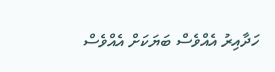ހަދާއިރު އެއްވެސް ބަޔަކަށް އެއްވެސް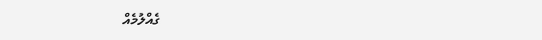ގެއްލުމެއް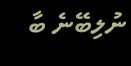ނުލިބޭނެ ބާ